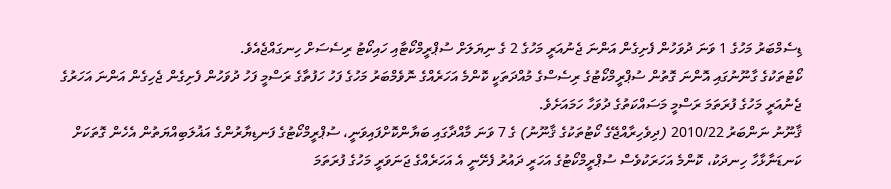ޑިސެމްބަރު މަހުގެ 1 ވަނަ ދުވަހުން ފެށިގެން އަންނަ ޖެނުއަރީ މަހުގެ 2 ގެ ނިޔަލަށް ސުޕްރީމްކޯޓާއި ހައިކޯޓު ރިސެސަށް ހިނގައްޖެއެވެ.
ކޯޓުތަކުގެ ގާނޫނުގައި އޮންނަ ގޮތުން ސުޕްރީމްކޯޓުގެ ރިސެސްގެ މުއްދަތަކީ ކޮންމެ އަހަރެއްގެ ނޮވެމްބަރު މަހުގެ ފަހު ހަފުތާގެ ރަސްމީ ފަހު ދުވަހުން ފެށިގެން ޖެހިގެން އަންނަ އަހަރުގެ ޖެނުއަރީ މަހުގެ ފުރަތަމަ ރަސްމީ މަސައްކަތުގެ ދުވަހާ ހަމައަށެވެ.
ޤާނޫނު ނަންބަރު 2010/22 (ދިވެހިރާއްޖޭގެ ކޯޓުތަކުގެ ޤާނޫނު) ގެ 7 ވަނަ މާއްދާގައި ބަޔާންކޮށްފައިވަނީ، ސުޕްރީމްކޯޓުގެ ފަނޑިޔާރުންގެ އަޣުލަބިއްޔަތުން އެހެން ގޮތަކަށް ކަނޑަނާޅާހާ ހިނދަކު، ކޮންމެ އަހަރަކުވެސް ސުޕްރީމްކޯޓުގެ އަހަރީ ދައުރު ފެށޭނީ އެ އަހަރެއްގެ ޖަނަވަރީ މަހުގެ ފުރަތަމަ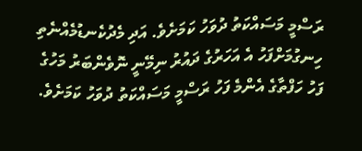ރަސްމީ މަސައްކަތު ދުވަހު ކަމަށެވެ. އަދި މެދުކެނޑުމެއްނެތި ހިނގުމަށްފަހު އެ އަހަރުގެ ދައުރު ނިމޭނީ ނޮވެންބަރު މަހުގެ ފަހު ހަފްތާގެ އެންމެ ފަހު ރަސްމީ މަސައްކަތު ދުވަހު ކަމަށެވެ.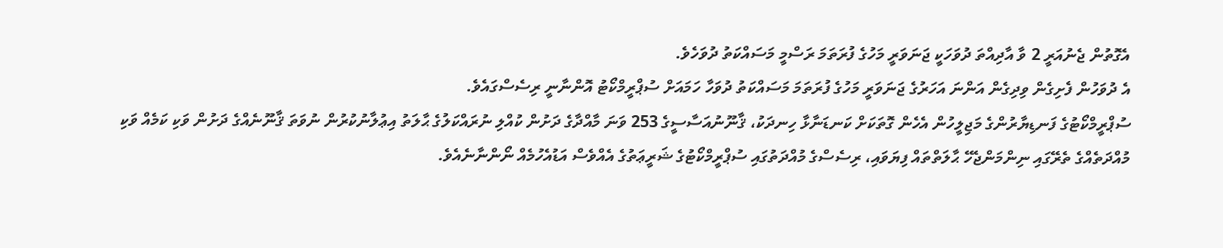އެގޮތުން ޖެނުއަރީ 2 ވާ އާދިއްތަ ދުވަހަކީ ޖަނަވަރީ މަހުގެ ފުރަތަމަ ރަސްމީ މަސައްކަތު ދުވަހެވެ.
އެ ދުވަހުން ފެށިގެން ވިދިގެން އަންނަ އަހަރުގެ ޖަނަވަރީ މަހުގެ ފުރަތަމަ މަސައްކަތު ދުވަހާ ހަމައަށް ސުޕްރީމްކޯޓު އޮންނާނީ ރިސެސްގައެވެ.
ސުޕްރީމްކޯޓުގެ ފަނޑިޔާރުންގެ މަޖިލީހުން އެހެން ގޮތަކަށް ކަނޑަނާޅާ ހިނދަކު، ޤާނޫނުއަސާސީގެ 253 ވަނަ މާއްދާގެ ދަށުން ކުއްލި ނުރައްކަލުގެ ޙާލަތު އިޢުލާނުކުރުން ނުވަތަ ޤާނޫނެއްގެ ދަށުން ވަކި ކަމެއް ވަކި މުއްދަތެއްގެ ތެރޭގައި ނިންމަންޖެހޭ ޙާލަތްތައް ފިޔަވައި، ރިސެސްގެ މުއްދަތުގައި ސުޕްރީމްކޯޓުގެ ޝަރީޢަތުގެ އެއްވެސް އަޑުއެހުމެއް ނޯންނާނެއެވެ.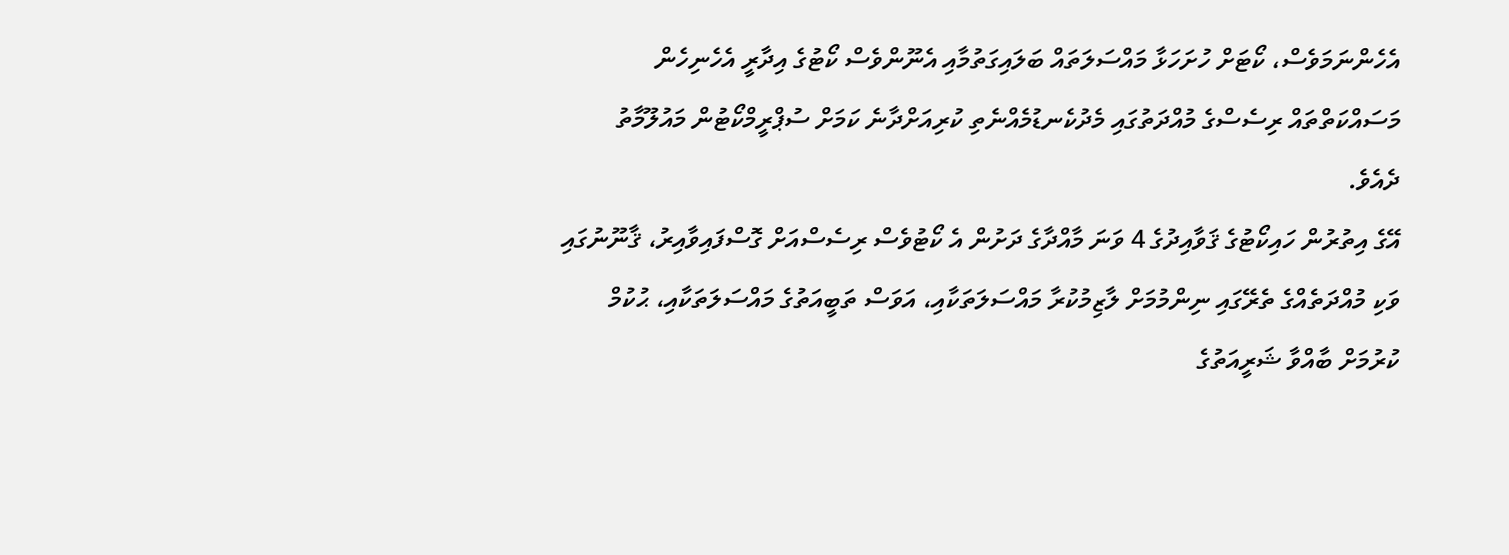އެހެންނަމަވެސް، ކޯޓަށް ހުށަހަޅާ މައްސަލަތައް ބަލައިގަތުމާއި އެނޫންވެސް ކޯޓުގެ އިދާރީ އެހެނިހެން މަސައްކަތްތައް ރިސެސްގެ މުއްދަތުގައި މެދުކެނޑުމެއްނެތި ކުރިއަށްދާނެ ކަމަށް ސުޕްރީމްކޯޓުން މައުލޫމާތު ދެއެވެ.
އޭގެ އިތުރުން ހައިކޯޓުގެ ޤަވާއިދުގެ 4 ވަނަ މާއްދާގެ ދަށުން އެ ކޯޓުވެސް ރިސެސްއަށް ގޮސްފައިވާއިރު، ޤާނޫނުގައި ވަކި މުއްދަތެއްގެ ތެރޭގައި ނިންމުމަށް ލާޒިމުކުރާ މައްސަލަތަކާއި، އަވަސް ތަބީއަތުގެ މައްސަލަތަކާއި، ޙުކުމް ކުރުމަށް ބާއްވާ ޝަރީއަތުގެ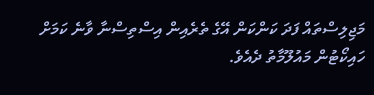މަޖިލިސްތައް ފަދަ ކަންކަން އޭގެ ތެރެއިން އިސްތިސްނާ ވާނެ ކަމަށް ހައިކޯޓުން މައުލޫމާތު ދެއެވެ.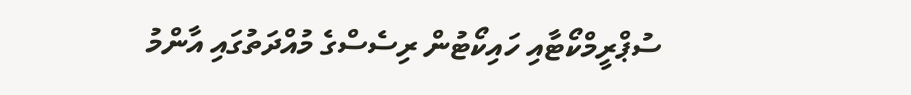ސުޕްރީމްކޯޓާއި ހައިކޯޓުން ރިސެސްގެ މުއްދަތުގައި އާންމު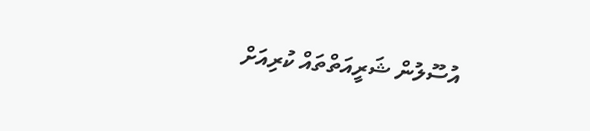އުސޫލުން ޝަރީއަތްތައް ކުރިއަށް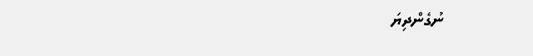ނުގެންދިޔަ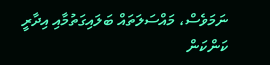ނަމަވެސް، މައްސަލަތައް ބަލައިގަތުމާއި އިދާރީ ކަންކަން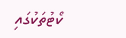ކޯޓުތަކުގައި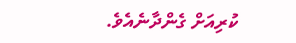ކުރިއަށް ގެންދާނެއެވެ.